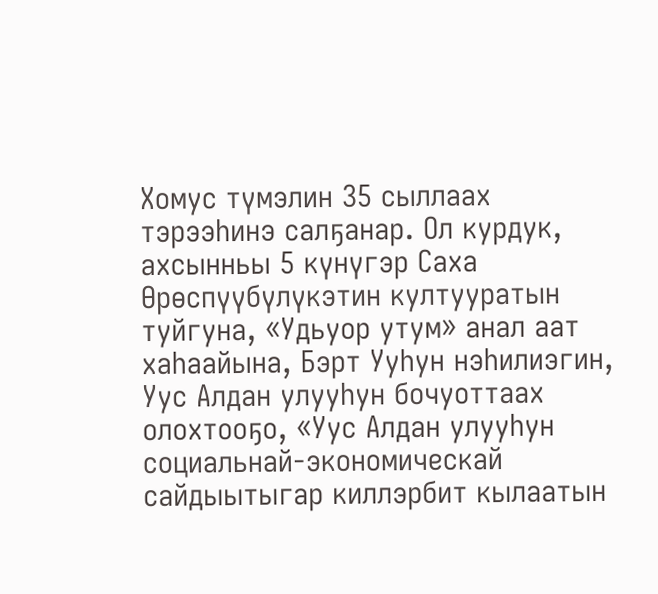Хомус түмэлин 35 сыллаах тэрээһинэ салҕанар. Ол курдук, ахсынньы 5 күнүгэр Саха Өрөспүүбүлүкэтин култууратын туйгуна, «Удьуор утум» анал аат хаһаайына, Бэрт Ууһун нэһилиэгин, Уус Алдан улууһун бочуоттаах олохтооҕо, «Уус Алдан улууһун социальнай-экономическай сайдыытыгар киллэрбит кылаатын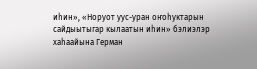иһин», «Норуот уус-уран оҥоһуктарын сайдыытыгар кылаатын иһин» бэлиэлэр хаһаайына Герман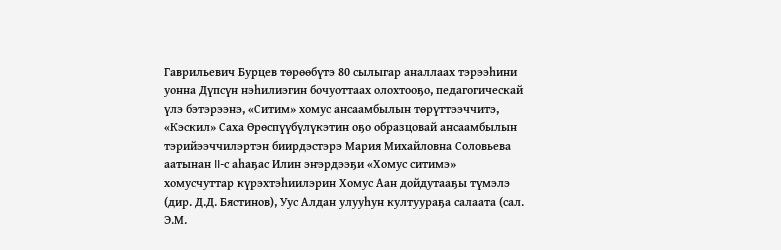Гаврильевич Бурцев төрөөбүтэ 80 сылыгар аналлаах тэрээһини уонна Дүпсүн нэһилиэгин бочуоттаах олохтооҕо, педагогическай үлэ бэтэрээнэ, «Ситим» хомус ансаамбылын төрүттээччитэ, «Кэскил» Саха Өрөспүүбүлүкэтин оҕо образцовай ансаамбылын тэрийээччилэртэн биирдэстэрэ Мария Михайловна Соловьева аатынан II-с аһаҕас Илин эҥэрдээҕи «Хомус ситимэ» хомусчуттар күрэхтэһиилэрин Хомус Аан дойдутааҕы түмэлэ (дир. Д.Д. Бястинов), Уус Алдан улууһун култуураҕа салаата (сал. Э.М.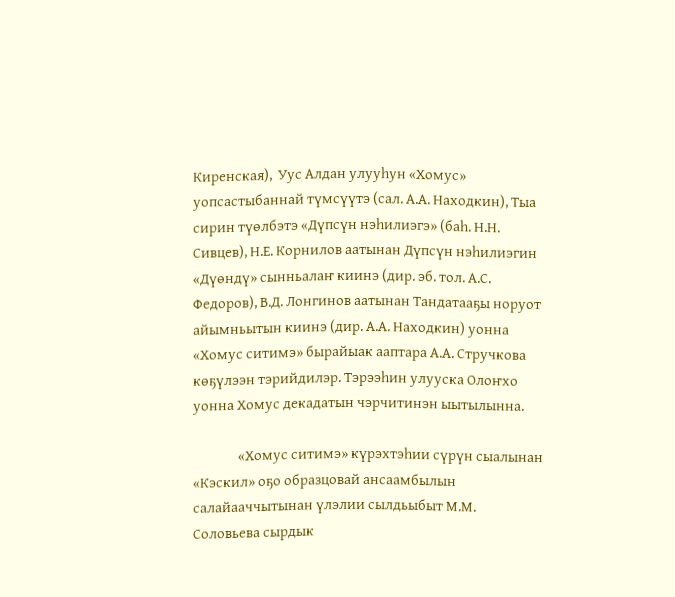Киренская),  Уус Алдан улууһун «Хомус» уопсастыбаннай түмсүүтэ (сал. А.А. Находкин), Тыа сирин түөлбэтэ «Дүпсүн нэһилиэгэ» (баһ. Н.Н. Сивцев), Н.Е. Корнилов аатынан Дүпсүн нэһилиэгин «Дүөндү» сынньалаҥ киинэ (дир. эб. тол. А.С. Федоров), В.Д. Лонгинов аатынан Тандатааҕы норуот айымньытын киинэ (дир. А.А. Находкин) уонна «Хомус ситимэ» бырайыак ааптара А.А. Стручкова көҕүлээн тэрийдилэр. Тэрээһин улууска Олоҥхо уонна Хомус декадатын чэрчитинэн ыытылынна.

               «Хомус ситимэ» күрэхтэһии сүрүн сыалынан «Кэскил» оҕо образцовай ансаамбылын салайааччытынан үлэлии сылдьыбыт М.М. Соловьева сырдык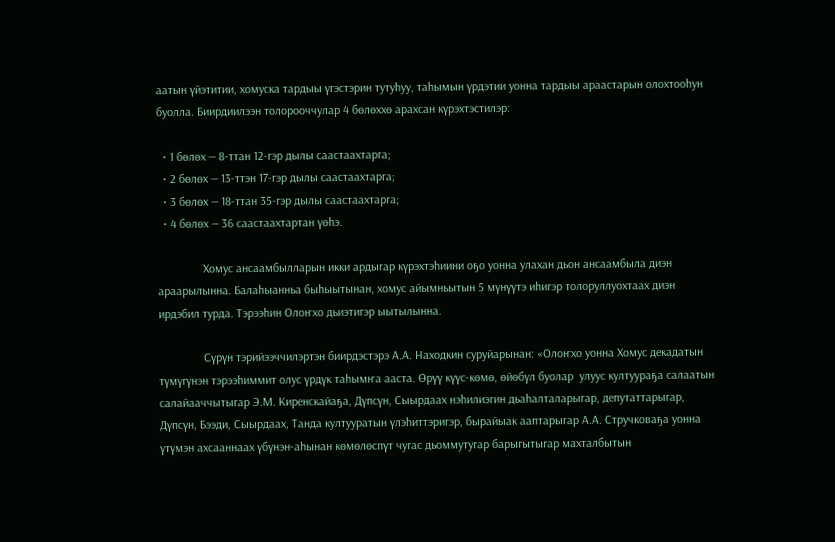аатын үйэтитии, хомуска тардыы үгэстэрин тутуһуу, таһымын үрдэтии уонна тардыы араастарын олохтооһун буолла. Биирдиилээн толорооччулар 4 бөлөххө арахсан күрэхтэстилэр:

  • 1 бөлөх — 8-ттан 12-гэр дылы саастаахтарга;
  • 2 бөлөх — 13-ттэн 17-гэр дылы саастаахтарга;
  • 3 бөлөх — 18-ттан 35-гэр дылы саастаахтарга;
  • 4 бөлөх — 36 саастаахтартан үөһэ.

               Хомус ансаамбылларын икки ардыгар күрэхтэһиини оҕо уонна улахан дьон ансаамбыла диэн араарылынна. Балаһыанньа быһыытынан, хомус айымньытын 5 мүнүүтэ иһигэр толоруллуохтаах диэн ирдэбил турда. Тэрээһин Олоҥхо дьиэтигэр ыытылынна.

               Сүрүн тэрийээччилэртэн биирдэстэрэ А.А. Находкин суруйарынан: «Олоҥхо уонна Хомус декадатын түмүгүнэн тэрээһиммит олус үрдүк таһымҥа ааста. Өрүү күүс-көмө, өйөбүл буолар  улуус култуураҕа салаатын салайааччытыгар Э.М. Киренскайаҕа, Дүпсүн, Сыырдаах нэһилиэгин дьаһалталарыгар, депутаттарыгар, Дүпсүн, Бээди, Сыырдаах, Танда култууратын үлэһиттэригэр, бырайыак ааптарыгар А.А. Стручковаҕа уонна үтүмэн ахсааннаах үбүнэн-аһынан көмөлөспүт чугас дьоммутугар барыгытыгар махталбытын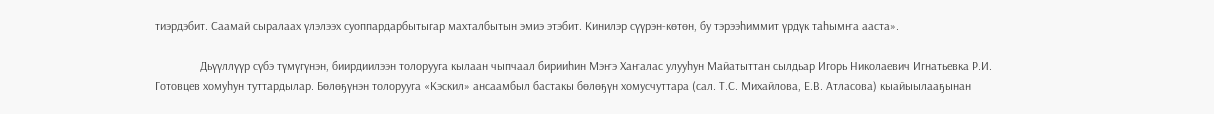тиэрдэбит. Саамай сыралаах үлэлээх суоппардарбытыгар махталбытын эмиэ этэбит. Кинилэр сүүрэн-көтөн, бу тэрээһиммит үрдүк таһымҥа ааста».

               Дьүүллүүр сүбэ түмүгүнэн, биирдиилээн толорууга кылаан чыпчаал бирииһин Мэҥэ Хаҥалас улууһун Майатыттан сылдьар Игорь Николаевич Игнатьевка Р.И. Готовцев хомуһун туттардылар. Бөлөҕүнэн толорууга «Кэскил» ансаамбыл бастакы бөлөҕүн хомусчуттара (сал. Т.С. Михайлова, Е.В. Атласова) кыайыылааҕынан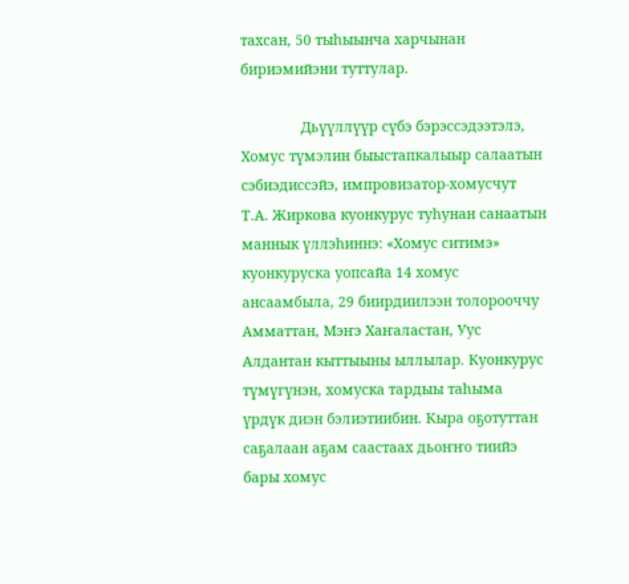тахсан, 50 тыһыынча харчынан бириэмийэни туттулар.

               Дьүүллүүр сүбэ бэрэссэдээтэлэ, Хомус түмэлин быыстапкалыыр салаатын сэбиэдиссэйэ, импровизатор-хомусчут Т.А. Жиркова куонкурус туһунан санаатын маннык үллэһиннэ: «Хомус ситимэ» куонкуруска уопсайа 14 хомус ансаамбыла, 29 биирдиилээн толорооччу Амматтан, Мэҥэ Хаҥаластан, Уус Алдантан кыттыыны ыллылар. Куонкурус түмүгүнэн, хомуска тардыы таһыма үрдүк диэн бэлиэтиибин. Кыра оҕотуттан саҕалаан аҕам саастаах дьоҥҥо тиийэ бары хомус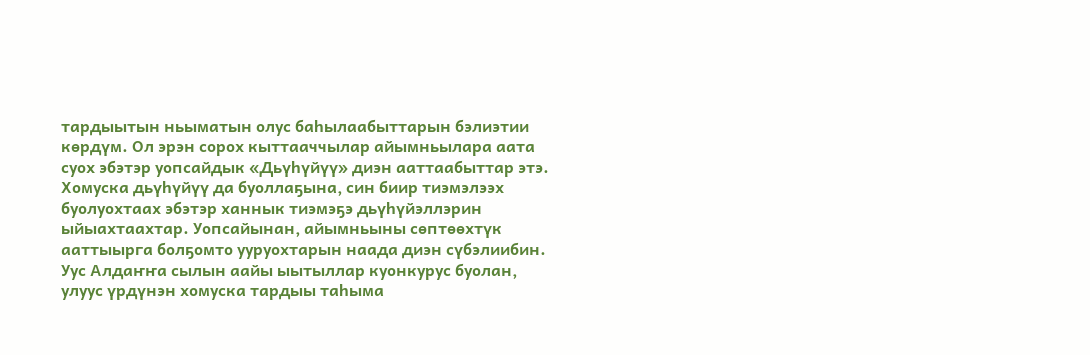тардыытын ньыматын олус баһылаабыттарын бэлиэтии көрдүм. Ол эрэн сорох кыттааччылар айымньылара аата суох эбэтэр уопсайдык «Дьүһүйүү» диэн ааттаабыттар этэ. Хомуска дьүһүйүү да буоллаҕына, син биир тиэмэлээх буолуохтаах эбэтэр ханнык тиэмэҕэ дьүһүйэллэрин ыйыахтаахтар. Уопсайынан, айымньыны сөптөөхтүк ааттыырга болҕомто ууруохтарын наада диэн сүбэлиибин. Уус Алдаҥҥа сылын аайы ыытыллар куонкурус буолан, улуус үрдүнэн хомуска тардыы таһыма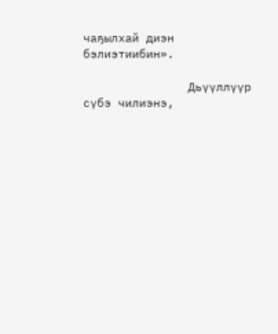чаҕылхай диэн бэлиэтиибин».

               Дьүүллүүр сүбэ чилиэнэ,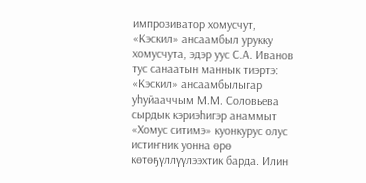импрозиватор хомусчут, «Кэскил» ансаамбыл урукку хомусчута, эдэр уус С.А. Иванов тус санаатын маннык тиэртэ: «Кэскил» ансаамбылыгар уһуйааччым М.М. Соловьева сырдык кэриэһигэр анаммыт «Хомус ситимэ» куонкурус олус истиҥник уонна өрө көтөҕүллүүлээхтик барда. Илин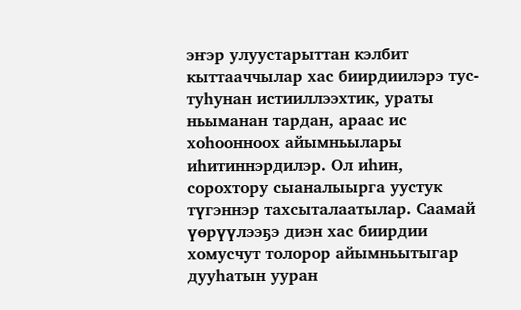эҥэр улуустарыттан кэлбит кыттааччылар хас биирдиилэрэ тус-туһунан истииллээхтик, ураты ньыманан тардан, араас ис хоһоонноох айымньылары иһитиннэрдилэр. Ол иһин, сорохтору сыаналыырга уустук түгэннэр тахсыталаатылар. Саамай үөрүүлээҕэ диэн хас биирдии хомусчут толорор айымньытыгар дууһатын ууран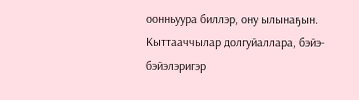оонньуура биллэр, ону ылынаҕын.  Кыттааччылар долгуйаллара, бэйэ-бэйэлэригэр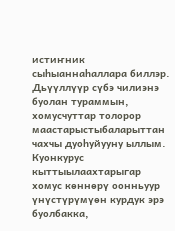истиҥник сыһыаннаһаллара биллэр. Дьүүллүүр сүбэ чилиэнэ буолан тураммын, хомусчуттар толорор маастарыстыбаларыттан чахчы дуоһуйууну ыллым. Куонкурус кыттыылаахтарыгар хомус көннөрү оонньуур үнүстүрүмүөн курдук эрэ буолбакка,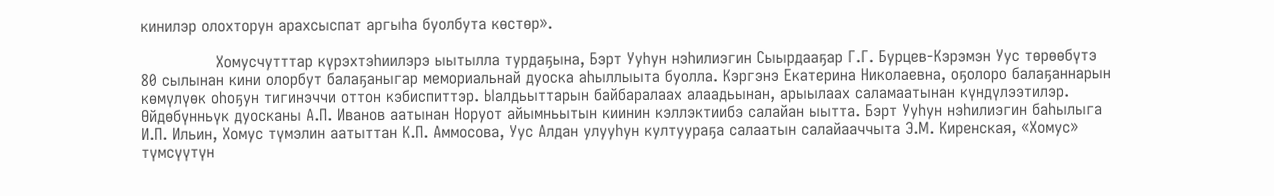кинилэр олохторун арахсыспат аргыһа буолбута көстөр».

               Хомусчутттар күрэхтэһиилэрэ ыытылла турдаҕына, Бэрт Ууһун нэһилиэгин Сыырдааҕар Г.Г. Бурцев-Кэрэмэн Уус төрөөбүтэ 80 сылынан кини олорбут балаҕаныгар мемориальнай дуоска аһыллыыта буолла. Кэргэнэ Екатерина Николаевна, оҕолоро балаҕаннарын көмүлүөк оһоҕун тигинэччи оттон кэбиспиттэр. Ыалдьыттарын байбаралаах алаадьынан, арыылаах саламаатынан күндүлээтилэр. Өйдөбүнньүк дуосканы А.П. Иванов аатынан Норуот айымньытын киинин кэллэктиибэ салайан ыытта. Бэрт Ууһун нэһилиэгин баһылыга И.П. Ильин, Хомус түмэлин аатыттан К.П. Аммосова, Уус Алдан улууһун култуураҕа салаатын салайааччыта Э.М. Киренская, «Хомус» түмсүүтүн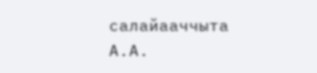салайааччыта А.А.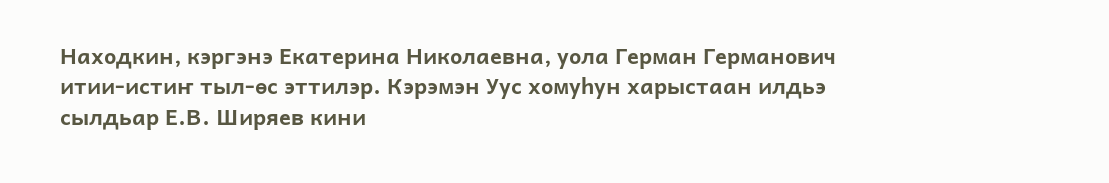Находкин, кэргэнэ Екатерина Николаевна, уола Герман Германович итии-истиҥ тыл-өс эттилэр. Кэрэмэн Уус хомуһун харыстаан илдьэ сылдьар Е.В. Ширяев кини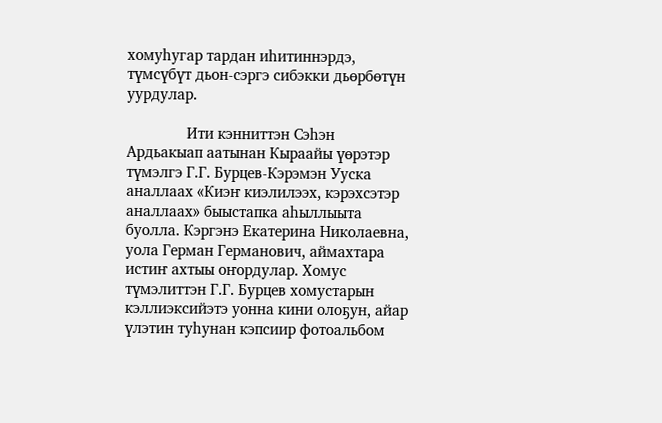хомуһугар тардан иһитиннэрдэ, түмсүбүт дьон-сэргэ сибэкки дьөрбөтүн уурдулар.

               Ити кэнниттэн Сэһэн Ардьакыап аатынан Кыраайы үөрэтэр түмэлгэ Г.Г. Бурцев-Кэрэмэн Ууска аналлаах «Киэҥ киэлилээх, кэрэхсэтэр аналлаах» быыстапка аһыллыыта буолла. Кэргэнэ Екатерина Николаевна, уола Герман Германович, аймахтара истиҥ ахтыы оҥордулар. Хомус түмэлиттэн Г.Г. Бурцев хомустарын кэллиэксийэтэ уонна кини олоҕун, айар үлэтин туһунан кэпсиир фотоальбом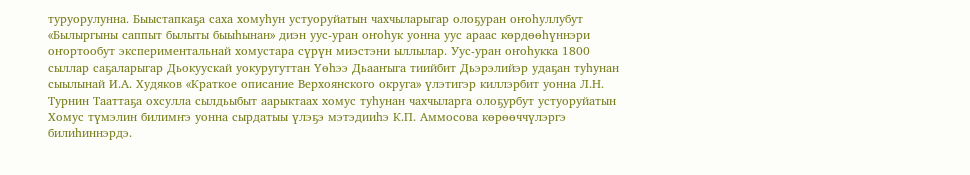туруорулунна. Быыстапкаҕа саха хомуһун устуоруйатын чахчыларыгар олоҕуран оҥоһуллубут «Былыргыны саппыт былыты быыһынан» диэн уус-уран оҥоһук уонна уус араас көрдөөһүннэри оҥортообут экспериментальнай хомустара сүрүн миэстэни ыллылар. Уус-уран оҥоһукка 1800 сыллар саҕаларыгар Дьокуускай уокуругуттан Үөһээ Дьааҥыга тиийбит Дьэрэлийэр удаҕан туһунан сыылынай И.А. Худяков «Краткое описание Верхоянского округа» үлэтигэр киллэрбит уонна Л.Н. Турнин Тааттаҕа охсулла сылдьыбыт аарыктаах хомус туһунан чахчыларга олоҕурбут устуоруйатын Хомус түмэлин билимҥэ уонна сырдатыы үлэҕэ мэтэдииһэ К.П. Аммосова көрөөччүлэргэ билиһиннэрдэ.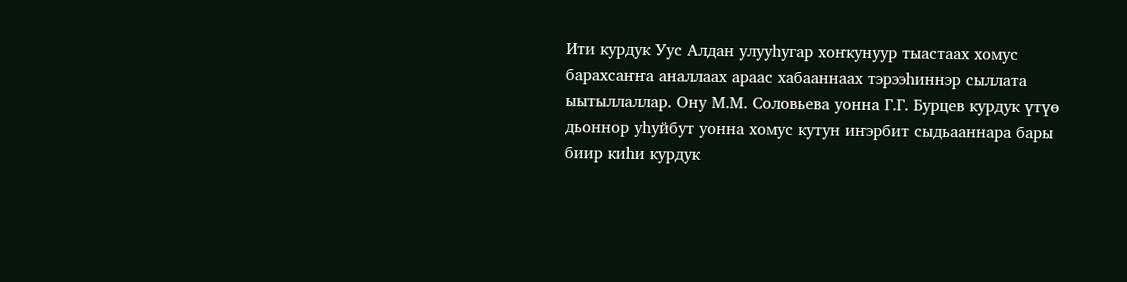Ити курдук Уус Алдан улууһугар хоҥкунуур тыастаах хомус барахсаҥҥа аналлаах араас хабааннаах тэрээһиннэр сыллата ыытыллаллар. Ону М.М. Соловьева уонна Г.Г. Бурцев курдук үтүө дьоннор уһуйбут уонна хомус кутун иҥэрбит сыдьааннара бары биир киһи курдук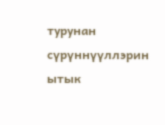турунан сүрүннүүллэрин ытык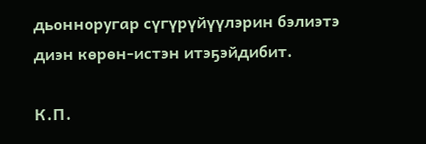дьонноругар сүгүрүйүүлэрин бэлиэтэ диэн көрөн-истэн итэҕэйдибит.

К.П.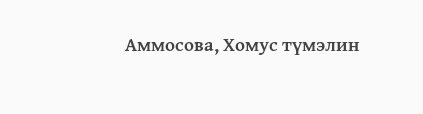Аммосова, Хомус түмэлин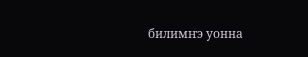билимҥэ уонна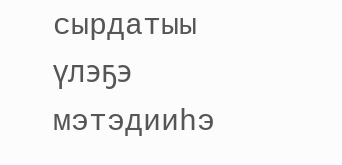сырдатыы үлэҕэ мэтэдииһэ